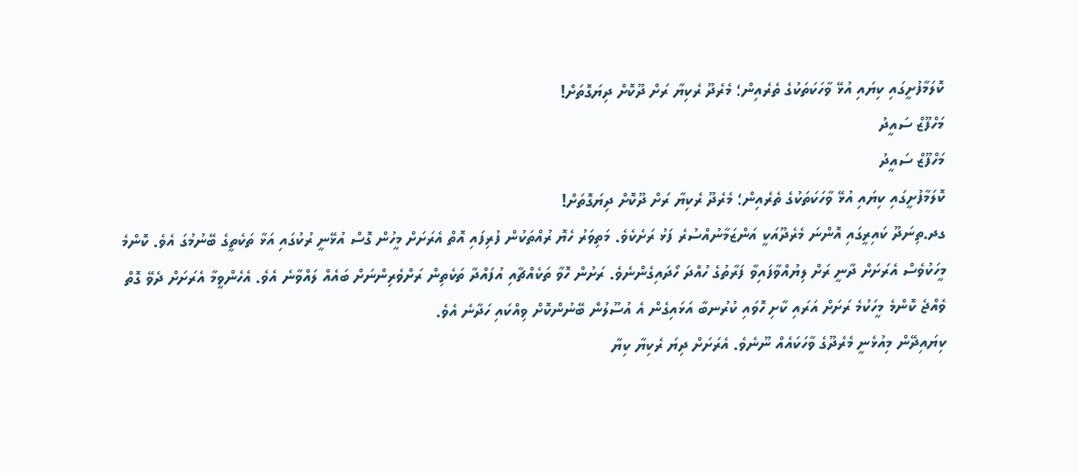ކޮލަމާފުށީގައި ކިޔައި އުޅޭ ވާހަކަތަކުގެ ތެރެއިން؛ މެރެދޫ ރެކިޔާ ރަށް ދޫކޮށް ދިޔަގޮތަށް!
މަހްފޫޒް ސައީދު
މަހްފޫޒް ސައީދު
ކޮލަމާފުށީގައި ކިޔައި އުޅޭ ވާހަކަތަކުގެ ތެރެއިން؛ މެރެދޫ ރެކިޔާ ރަށް ދޫކޮށް ދިޔަގޮތަށް!
ގދ.ތިނަދޫ ކައިރީގައި އޮންނަ މެރެދޫއަކީ އަންޒަމާނުއްސުރެ ފަޅު ރަށެކެވެ. މަތިވަރު ހެޔޮ ރުއްތަކުން ފުރިފައި އޮތް އެރަށަށް މީހުން ގޮސް އުޅޭނީ ރުކުގައި އަޅާ ތަކެތީގެ ބޭނުމުގަ އެވެ. ކޮންމެ މީހަކުވެސް އެރަށަށް ދާނީ ރަށް ލިޔުއްވާފައިވާ ފަރާތުގެ ހުއްދަ ހޯދައިގެންނެވެ. ރަށުން ހޮވާ ތަކެއްޗާއި އުފައްދާ ތަކެތިން ރަށްވެރިންނަށް ބައެއް ލައްވާނެ އެވެ. އެހެންވީމާ އެރަށަށް ދެވޭ ގޮތް ވެއްޖެ ކޮންމެ މީހަކުމެ ރަށަށް އަރައި ކާށި ހޮވައި ކުރުނބާ އަޅައިގެން އެ އުސޫލުން ބޭނުންކޮށް ވިއްކައި ހަދާނެ އެވެ.
ކިޔައިދޭން މިއުޅެނީ މެރެދޫގެ ވާހަކައެއް ނޫނެވެ. އެރަށަށް ދިޔަ ރެކިޔާ ކިޔާ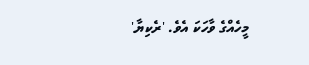މީހެއްގެ ވާހަކަ އެވެ. 'ރެކިޔާ'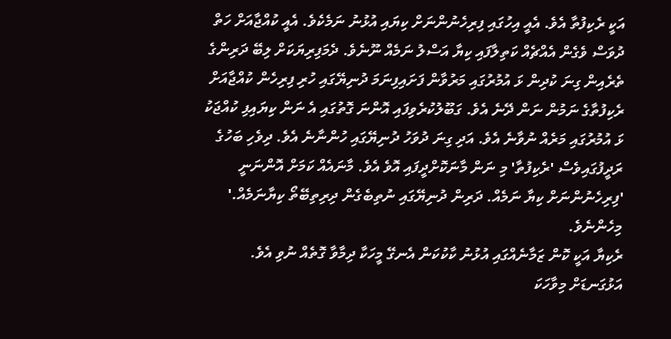އަކީ ރެކިފުތާ އެވެ. އެއީ އިހުގައި ފިރިހެނުންނަށް ކިޔައި އުޅުނު ނަމެކެވެ. އެއީ ކުއްޖާއަށް ހަތް ދުވަސް ވެގެން އެއްޗެއް ކަތިލާފައި ކިޔާ އަސްލު ނަމެއް ނޫނެވެ. ދެމަފިރިޔަކަށް ލިބޭ ދަރިންގެ ތެރެއިން ގިނަ ކުދިން ޅަ އުމުރުގައި މަރުވާން ފަށައިފިނަމަ ދުނިޔޭގައި ހުރި ފިރިހެން ކުއްޖާއަށް ރެކިފުތާގެ ނަމުން ނަން ދޭނެ އެވެ. ގަބޫލުކުރެވިފައި އޮންނަ ގޮތުގައި އެ ނަން ކިޔައިފި ކުއްޖަކު ޅަ އުމުރުގައި މަރެއް ނުވާނެ އެވެ. އަދި ގިނަ ދުވަހު ދުނިޔޭގައި ހުންނާނެ އެވެ. ދިވެހި ބަހުގެ ރަދީފުގައިވެސް 'ރެކިފުތާ' މި ނަން މާނަކޮށްދީފައި އޮވެ އެވެ. މާނައެއް ކަމަށް އޮންނަނީ 'ފިރިހެނުންނަށް ކިޔާ ނަމެއް. ދަރިން ދުނިޔޭގައި ނުތިބެގެން ދިރިތިބޭތޯ ކިޔާނަމެއް.' މިހެންނެވެ.
ރެކިޔާ އަކީ ކޮން ޒަމާނެއްގައި އުޅުނު ކާކުކަން އެނގޭ މީހަކާ ދިމާވާ ގޮތެއް ނުވި އެވެ. އަޅުގަނޑަށް މިވާހަކަ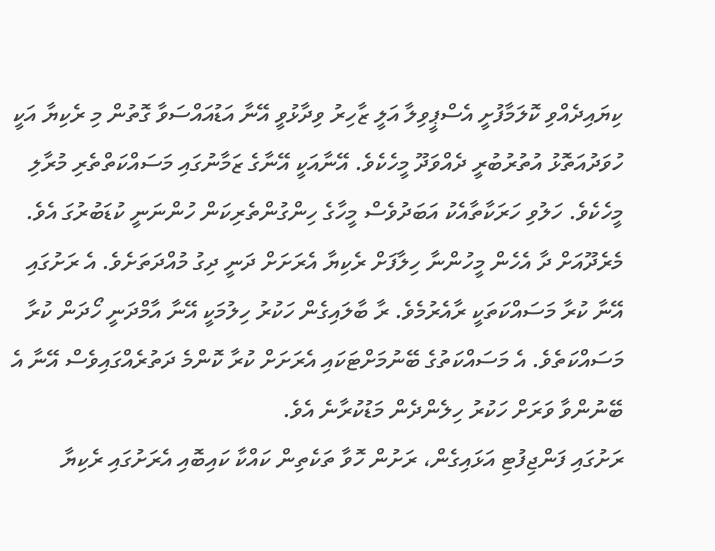ކިޔައިދެއްވި ކޮލަމާފުށީ އެސްޕީވިލާ އަލީ ޒާހިރު ވިދާޅުވީ އޭނާ އަޑުއައްސަވާ ގޮތުން މި ރެކިޔާ އަކީ ހުވަދުއަތޮޅު އުތުރުބުރީ ދެއްވަދޫ މީހެކެވެ. އޭނާއަކީ އޭނާގެ ޒަމާނުގައި މަސައްކަތްތެރި މުރާލި މީހެކެވެ. ހަލުވި ހަރަކާތާއެކު އަބަދުވެސް މީހާގެ ހިންގުންތެރިކަން ހުންނަނީ ކުޑަބުރުގަ އެވެ. މެރެދޫއަށް ދާ އެހެން މީހުންނާ ހިލާފަށް ރެކިޔާ އެރަށަށް ދަނީ ދިގު މުއްދަތަށެވެ. އެ ރަށުގައި އޭނާ ކުރާ މަސައްކަތަކީ ރާއެރުމެވެ. ރާ ބާލައިގެން ހަކުރު ހިލުމަކީ އޭނާ އާމްދަނީ ހޯދަން ކުރާ މަސައްކަތެވެ. އެ މަސައްކަތުގެ ބޭނުމަށްޓަކައި އެރަށަށް ކުރާ ކޮންމެ ދަތުރެއްގައިވެސް އޭނާ އެ ބޭނުންވާ ވަރަށް ހަކުރު ހިލެންދެން މަޑުކުރާނެ އެވެ.
ރަށުގައި ފަންޖިފުޓި އަޅައިގެން، ރަށުން ހޮވާ ތަކެތިން ކައްކާ ކައިބޮއި އެރަށުގައި ރެކިޔާ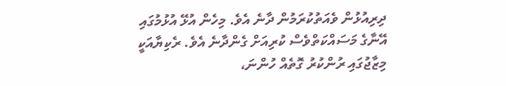ދިރިއުޅުން ވެއަތުކުރަމުން ދާނެ އެވެ. މިހެން އުޅޭ އުޅުމުގައި އޭނާގެ މަސައްކަތްވެސް ކުރިއަށް ގެންދާނެ އެވެ. ރެކިޔާއަކީ މިޒާޖުގައި ރުންކުރު ގޮތެއް ހުންނަ،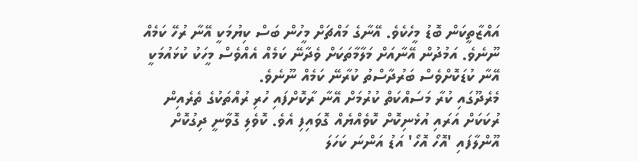އައްޒާތީކަން ބޮޑު މީހެކެވެ. އޭނާގެ މައްޗަށް މީހުން ބަސް ކިޔުމަކީ އޭނާ ރުހޭ ކަމެއް ނޫނެވެ. އަމުދުން އޭނާއަށް މަލާމާތަކަށް ވެދާނޭ ކަމެއް އެއްވެސް މީހަކު ކުޅައުމަކީ އޭނާ ކުޑަކޮށްވެސް ބަރުދާސްތު ކުރާނޭ ކަމެއް ނޫނެވެ.
މެރެދޫގައި ކުރާ މަސައްކަތް ކުރުމަށް އޭނާ ރާކޮށްފައި ހުރި ރުއްތަކުގެ ތެރެއިން ރުކަކަށް އަރައި އުޅެނިކޮށް ކޮވެއްޔެއް ގޮވައިފި އެވެ. ކޮވެލި ގޮވާނީ ދިގުކޮށް އޫންލާފައި 'އޮހޯ އޮހޯ' އަޑު އަންނަ ކަހަލަ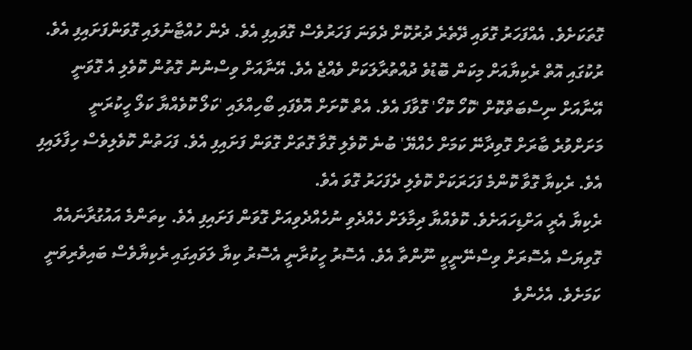ގޮތަކަށެވެ. އެއްފަހަރު ގޮވައި ދޭތެރެ ދުރުކޮށް ދެވަނަ ފަހަރުވެސް ގޮވައިފި އެވެ. ދެން ހުއްޓާނުލައި ގޮވަންފަށައިފި އެވެ. ރުކުގައި އޮތް ރެކިޔާއަށް މިކަން ބޮޑުވެ ދުއްތުރާލަކަށް ވެއްޖެ އެވެ. އޭނާއަށް ވިސްނުނު ގޮތުން ކޮވެލި އެ ގޮވަނީ އޭނާއަށް ނިސްބަތްކޮށް 'ކޮހޯ ކޮހޯ' ގޮވާފަ އެވެ. އެތް ކޮށަށް އޮވެފައި ބޯހިއްލައި 'ކަލޯ ކޮވެއްޔާ ކަލޯ ހީކުރަނީ މަށަށްވުރެ ބާރަށް ގޮވިދާނޭ ކަމަށް ހެއްޔޭ' ބުނެ ކޮވެލި ގޮވާ ގޮތަށް ގޮވަން ފަށައިފި އެވެ. ފަހަތުން ކޮވެލިވެސް ހިފާލައިފި އެވެ. ރެކިޔާ ގޮވާ ކޮންމެ ފަހަރަކަށް ކޮވެލި ދެފަހަރު ގޮވަ އެވެ.
ރެކިޔާ އެރީ އަށްޑިހައަށެވެ. ކޮވެއްޔާ ދިމާލަށް ހެއްދެވި ނުހެއްދެވިއަށް ގޮވަން ފަށައިފި އެވެ. ކިތަންމެ އައުގުރާނައެއް ގޮވިޔަސް އެސޮރަށް ވިސްނޭނީކީ ނޫންތާ އެވެ. އެސޮރު ހީކުރާނީ އެސޮރު ކިޔާ ލަވައިގައި ރެކިޔާވެސް ބައިވެރިވަނީ ކަމަށެވެ. އެހެންވެ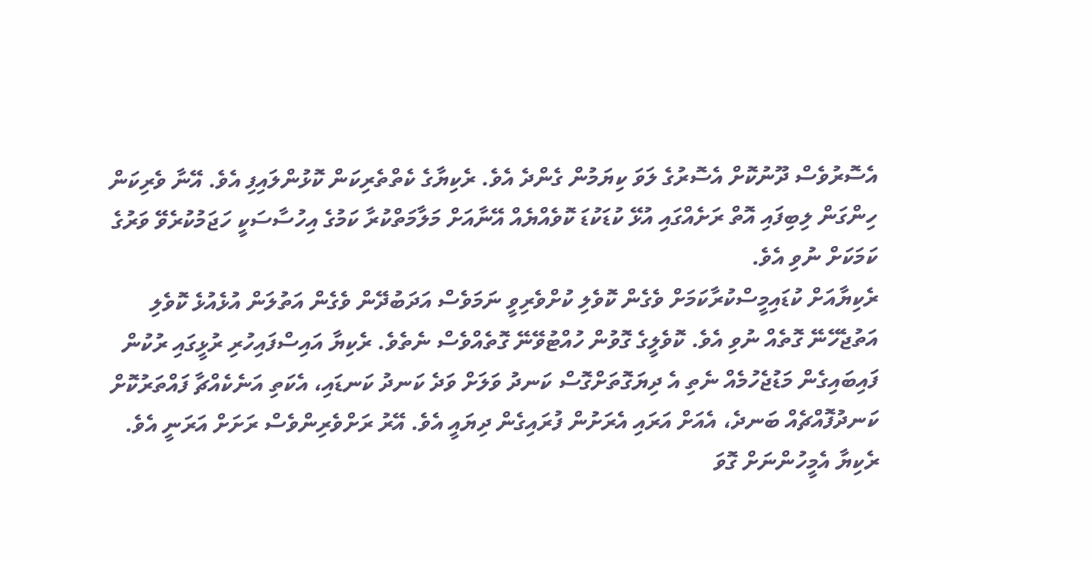އެސޮރުވެސް ދޫނުކޮށް އެސޮރުގެ ލަވަ ކިޔަމުން ގެންދެ އެވެ. ރެކިޔާގެ ކެތްތެރިކަން ކޮޅުންލައިފި އެވެ. އޭނާ ވެރިކަން ހިންގަން ލިބިފައި އޮތް ރަށެއްގައި އުޅޭ ކުޑަކުޑަ ކޮވެއްޔެއް އޭނާއަށް މަލާމަތްކުރާ ކަމުގެ އިހުސާސަކީ ހަޖަމުކުރެވޭ ވަރުގެ ކަމަކަށް ނުވި އެވެ.
ރެކިޔާއަށް ކުޑައިމީސްކުރާކަމަށް ވެގެން ކޮވެލި ކުށްވެރިވީ ނަމަވެސް އަދަބުދޭން ވެގެން އަތުލަން އުޅެއުޅެ ކޮވެލި އަތުޖެހޭނޭ ގޮތެއް ނުވި އެވެ. ކޮވެލީގެ ގޮވުން ހުއްޓުވޭނޭ ގޮތެއްވެސް ނެތެވެ. ރެކިޔާ އައިސްފައިހުރި ރުޅީގައި ރުކުން ފައިބައިގެން މަޑުޖެހުމެއް ނެތި އެ ދިޔަގޮތަށްގޮސް ކަނދު ވަލަށް ވަދެ ކަނދު ކަނޑައި، އެކަތި އަނެކެއްޗާ ފައްތަރުކޮށް ކަނދުފޮއްޗެއް ބަނދެ، އެއަށް އަރައި އެރަށުން ފުރައިގެން ދިޔައީ އެވެ. އޭރު ރަށްވެރިންވެސް ރަށަށް އަރަނީ އެވެ. ރެކިޔާ އެމީހުންނަށް ގޮވަ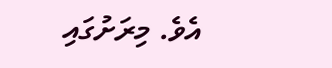އެވެ. މިރަށުގައި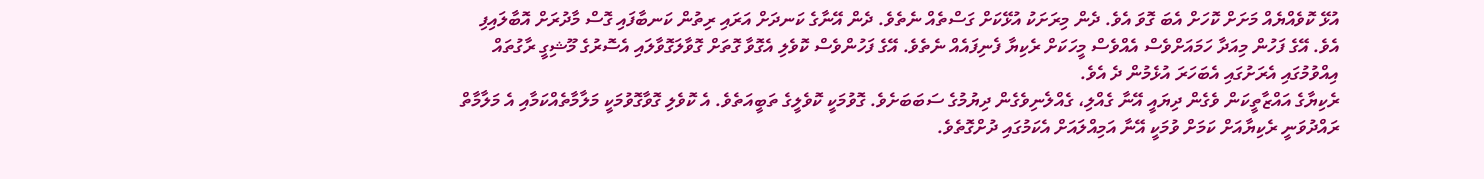އުޅޭ ކޮވެއްޔެއް މަށަށް ކޮހަށް އެބަ ގޮވަ އެވެ. ދެން މިރަށަކު އުޅޭކަށް ގަސްތެއް ނެތެވެ. ދެން އޭނާގެ ކަނދަށް އަރައި ރިތުން ކަނބާފައި ގޮސް މާދުރަށް އޮބާލައިފި އެވެ. އޭގެ ފަހުން މިއަދާ ހަމައަށްވެސް އެއްވެސް މީހަކަށް ރެކިޔާ ފެނިފައެއް ނެތެވެ. އޭގެ ފަހުންވެސް ކޮވެލި އެގޮވާ ގޮތަށް ގޮވާލަގޮވާލައި އެސޮރުގެ މޫޝިގީ ރާގުތައް އިއްވުމުގައި އެރަށުގައި އެބަހަރަ އުޅެމުން ދެ އެވެ.
ރެކިޔާގެ އައްޒާތީކަން ވެގެން ދިޔައީ އޭނާ ގެއްލި، ގެއްލެނިވެގެން ދިޔުމުގެ ސަބަބަށެވެ. ގޮވުމަކީ ކޮވެލީގެ ތަބީއަތެވެ. އެ ކޮވެލި ގޮވާގޮވުމަކީ މަލާމާތެއްކަމާއި އެ މަލާމާތް ރައްދުވަނީ ރެކިޔާއަށް ކަމަށް ވުމަކީ އޭނާ އަމިއްލައަށް އެކަމުގައި ދުށްގޮތެވެ.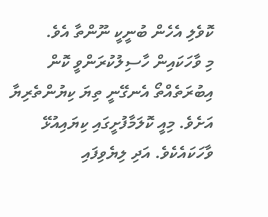ކޮވެލި އެހެން ބުނީކީ ނޫންތާ އެވެ.
މި ވާހަކައިން ހާސިލުކުރަންވީ ކޮން އިބުރަތެއްތޯ އެނގޭނީ ތިޔަ ކިޔުންތެރިޔާ އަށެވެ. މިއީ ކޮލަމާފުށީގައި ކިޔައިއުޅޭ ވާހަކައެކެވެ. އަދި ލިޔެވިފައި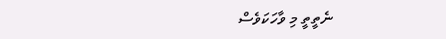ނެތީތީ މި ވާހަކަވެސް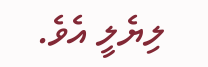ލިޔެލީ އެވެ.